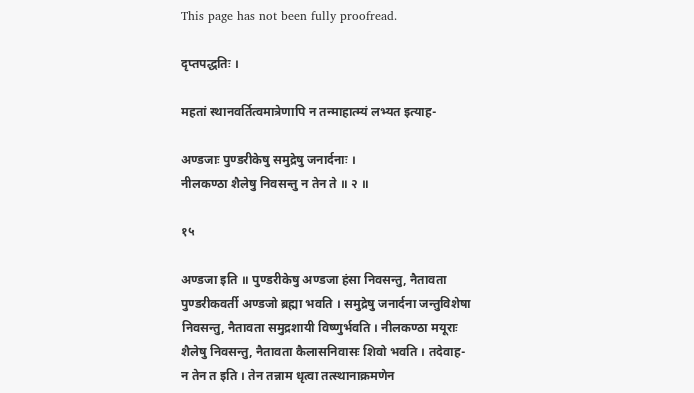This page has not been fully proofread.

दृप्तपद्धतिः ।

महतां स्थानवर्तित्वमात्रेणापि न तन्माहात्म्यं लभ्यत इत्याह-

अण्डजाः पुण्डरीकेषु समुद्रेषु जनार्दनाः ।
नीलकण्ठा शैलेषु निवसन्तु न तेन ते ॥ २ ॥

१५

अण्डजा इति ॥ पुण्डरीकेषु अण्डजा हंसा निवसन्तु, नैतावता
पुण्डरीकवर्ती अण्डजो ब्रह्मा भवति । समुद्रेषु जनार्दना जन्तुविशेषा
निवसन्तु, नैतावता समुद्रशायी विष्णुर्भवति । नीलकण्ठा मयूराः
शैलेषु निवसन्तु, नैतावता कैलासनिवासः शिवो भवति । तदेवाह-
न तेन त इति । तेन तन्नाम धृत्वा तत्स्थानाक्रमणेन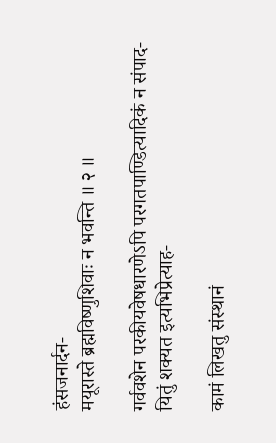हंसजनार्दन-
मयूरास्ते ब्रह्मविष्णुशिवाः न भवन्ति ॥ २ ॥

गर्ववशेन परकीयवेषधारणेऽपि परगतपाण्डित्यादिकं न संपाद-
यितुं शक्यत इत्यभिप्रेत्याह-

कामं लिखतु संस्थानं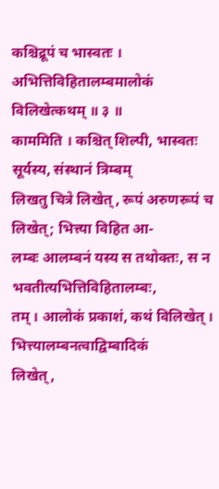कश्चिद्रूपं च भास्वतः ।
अभित्तिविहितालम्बमालोकं विलिखेत्कथम् ॥ ३ ॥
काममिति । कश्चित् शिल्पी, भास्वतः सूर्यस्य, संस्थानं त्रिम्बम्
लिखतु चित्रे लिखेत्, रूपं अरुणरूपं च लिखेत्; भित्त्या विहित आ-
लम्बः आलम्बनं यस्य स तथोक्तः, स न भवतीत्यभित्तिविहितालम्बः,
तम् । आलोकं प्रकाशं, कथं विलिखेत् । भित्त्यालम्बनत्वाद्विम्बादिकं
लिखेत्,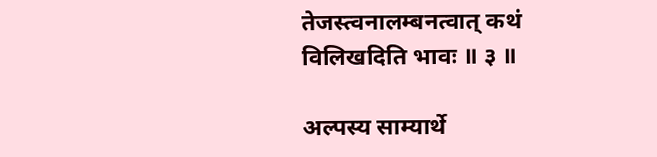तेजस्त्वनालम्बनत्वात् कथं विलिखदिति भावः ॥ ३ ॥

अल्पस्य साम्यार्थे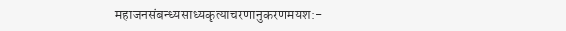महाजनसंबन्ध्यसाध्यकृत्याचरणानुकरणमयश:-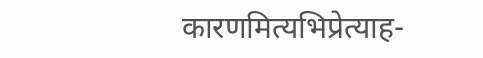कारणमित्यभिप्रेत्याह-